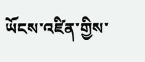ཡོངས་འཛིན་གྱིས་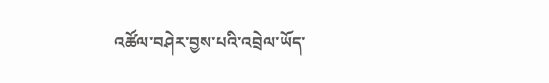འཚོལ་བཤེར་བྱས་པའི་འབྲེལ་ཡོད་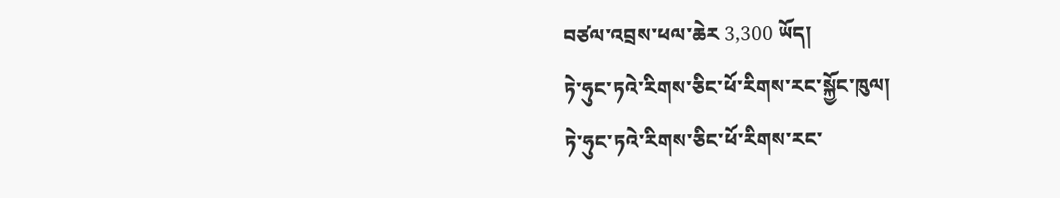བཙལ་འབྲས་ཕལ་ཆེར 3,300 ཡོད།
ཏེ་ཧུང་ཏའེ་རིགས་ཅིང་ཕོ་རིགས་རང་སྐྱོང་ཁུལ།
ཏེ་ཧུང་ཏའེ་རིགས་ཅིང་ཕོ་རིགས་རང་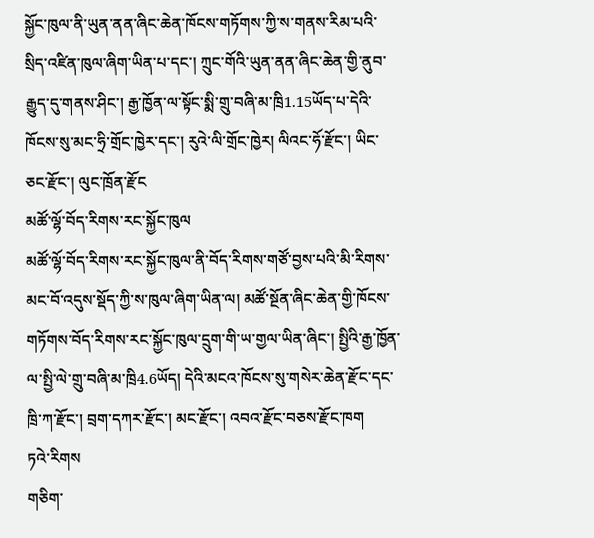སྐྱོང་ཁུལ་ནི་ཡུན་ནན་ཞིང་ཆེན་ཁོངས་གཏོགས་ཀྱི་ས་གནས་རིམ་པའི་སྲིད་འཛིན་ཁུལ་ཞིག་ཡིན་པ་དང་། ཀྲུང་གོའི་ཡུན་ནན་ཞིང་ཆེན་གྱི་ནུབ་རྒྱུད་དུ་གནས་ཤིང་། རྒྱ་ཁྱོན་ལ་སྟོང་སྨི་གྲུ་བཞི་མ་ཁྲི1.15ཡོད་པ་དེའི་ཁོངས་སུ་མང་ཧྲི་གྲོང་ཁྱེར་དང་། རུའེ་ལི་གྲོང་ཁྱེར། ལིའང་ཧོ་རྫོང་། ཡིང་ཅང་རྫོང་། ལུང་ཁྲོན་རྫོང
མཚོ་ལྷོ་བོད་རིགས་རང་སྐྱོང་ཁུལ
མཚོ་ལྷོ་བོད་རིགས་རང་སྐྱོང་ཁུལ་ནི་བོད་རིགས་གཙོ་བྱས་པའི་མི་རིགས་མང་བོ་འདུས་སྡོད་ཀྱི་ས་ཁུལ་ཞིག་ཡིན་ལ། མཚོ་སྔོན་ཞིང་ཆེན་གྱི་ཁོངས་གཏོགས་བོད་རིགས་རང་སྐྱོང་ཁུལ་དྲུག་གི་ཡ་གྱལ་ཡིན་ཞིང་། སྤྱིའི་རྒྱ་ཁྱོན་ལ་སྤྱི་ལེ་གྲུ་བཞི་མ་ཁྲི4.6ཡོད། དེའི་མངའ་ཁོངས་སུ་གསེར་ཆེན་རྫོང་དང་ཁྲི་ཀ་རྫོང་། བྲག་དཀར་རྫོང་། མང་རྫོང་། འབའ་རྫོང་བཅས་རྫོང་ཁག
ཏའེ་རིགས
གཅིག་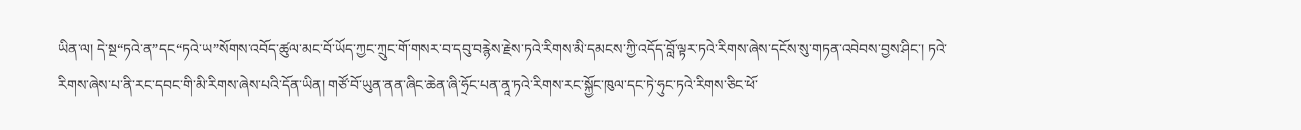ཡིན་ལ། དེ་སྔ“ཏའེ་ན”དང“ཏའེ་ཡ”སོགས་འབོད་ཚུལ་མང་བོ་ཡོད་ཀྱང་ཀྲུང་གོ་གསར་བ་དབུ་བརྙེས་རྗེས་ཏའེ་རིགས་མི་དམངས་ཀྱི་འདོད་བློ་ལྟར་ཏའེ་རིགས་ཞེས་དངོས་སུ་གཏན་འབེབས་བྱས་ཤིང་། ཏའེ་རིགས་ཞེས་པ་ནི་རང་དབང་གི་མི་རིགས་ཞེས་པའི་དོན་ཡིན། གཙོ་བོ་ཡུན་ནན་ཞིང་ཆེན་ཞི་ཧྲོང་པན་ནཱ་ཏའེ་རིགས་རང་སྐྱོང་ཁུལ་དང་ཏེ་ཧུང་ཏའེ་རིགས་ཅིང་ཕོ་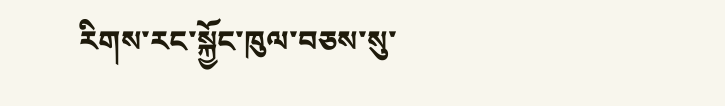རིགས་རང་སྐྱོང་ཁུལ་བཅས་སུ་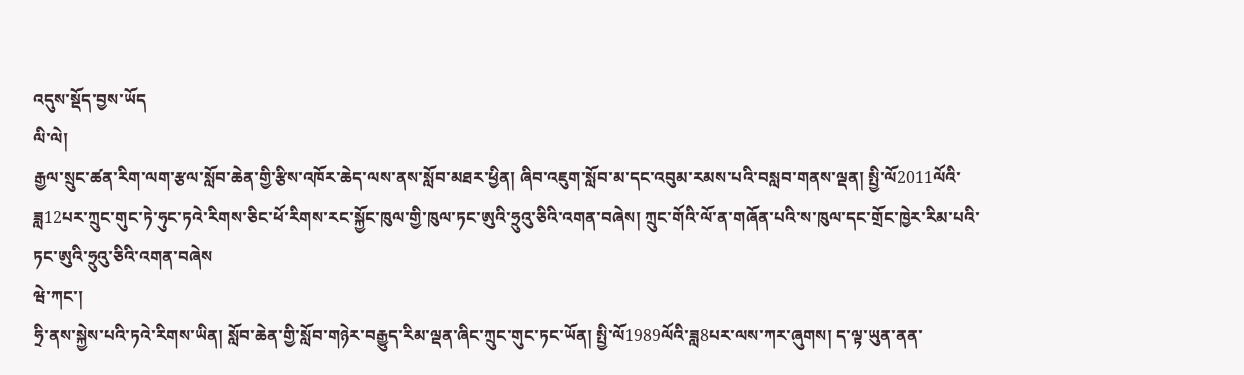འདུས་སྡོད་བྱས་ཡོད
ལི་ལེ།
རྒྱལ་སྲུང་ཚན་རིག་ལག་རྩལ་སློབ་ཆེན་གྱི་རྩིས་འཁོར་ཆེད་ལས་ནས་སློབ་མཐར་ཕྱིན། ཞིབ་འཇུག་སློབ་མ་དང་འབུམ་རམས་པའི་བསླབ་གནས་ལྡན། སྤྱི་ལོ2011ལོའི་ཟླ12པར་ཀྲུང་གུང་ཏེ་ཧུང་ཏའེ་རིགས་ཅིང་ཕོ་རིགས་རང་སྐྱོང་ཁུལ་གྱི་ཁུལ་ཏང་ཨུའི་ཧྲུའུ་ཅིའི་འགན་བཞེས། ཀྲུང་གོའི་ལོ་ན་གཞོན་པའི་ས་ཁུལ་དང་གྲོང་ཁྱེར་རིམ་པའི་ཏང་ཨུའི་ཧྲུའུ་ཅིའི་འགན་བཞེས
ཝེ་ཀང་།
ཧྲི་ནས་སྐྱེས་པའི་ཏའེ་རིགས་ཡིན། སློབ་ཆེན་གྱི་སློབ་གཉེར་བརྒྱུད་རིམ་ལྡན་ཞིང་ཀྲུང་གུང་ཏང་ཡོན། སྤྱི་ལོ1989ལོའི་ཟླ8པར་ལས་ཀར་ཞུགས། ད་ལྟ་ཡུན་ནན་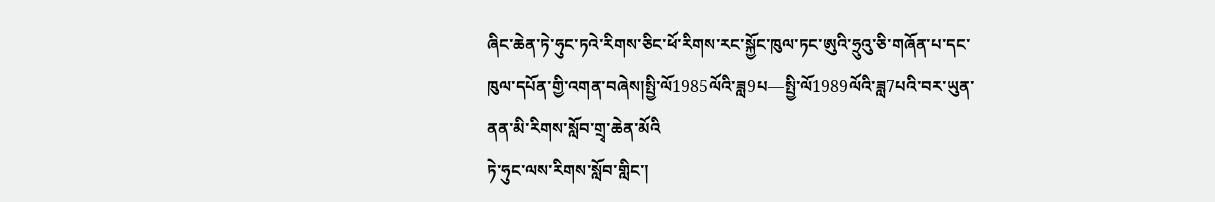ཞིང་ཆེན་ཏེ་ཧུང་ཏའེ་རིགས་ཅིང་ཕོ་རིགས་རང་སྐྱོང་ཁུལ་ཏང་ཨུའི་ཧྲུའུ་ཅི་གཞོན་པ་དང་ཁུལ་དཔོན་གྱི་འགན་བཞེས།སྤྱི་ལོ1985ལོའི་ཟླ9པ—སྤྱི་ལོ1989ལོའི་ཟླ7པའི་བར་ཡུན་ནན་མི་རིགས་སློབ་གྲྭ་ཆེན་མོའི
ཏེ་ཧུང་ལས་རིགས་སློབ་གླིང་།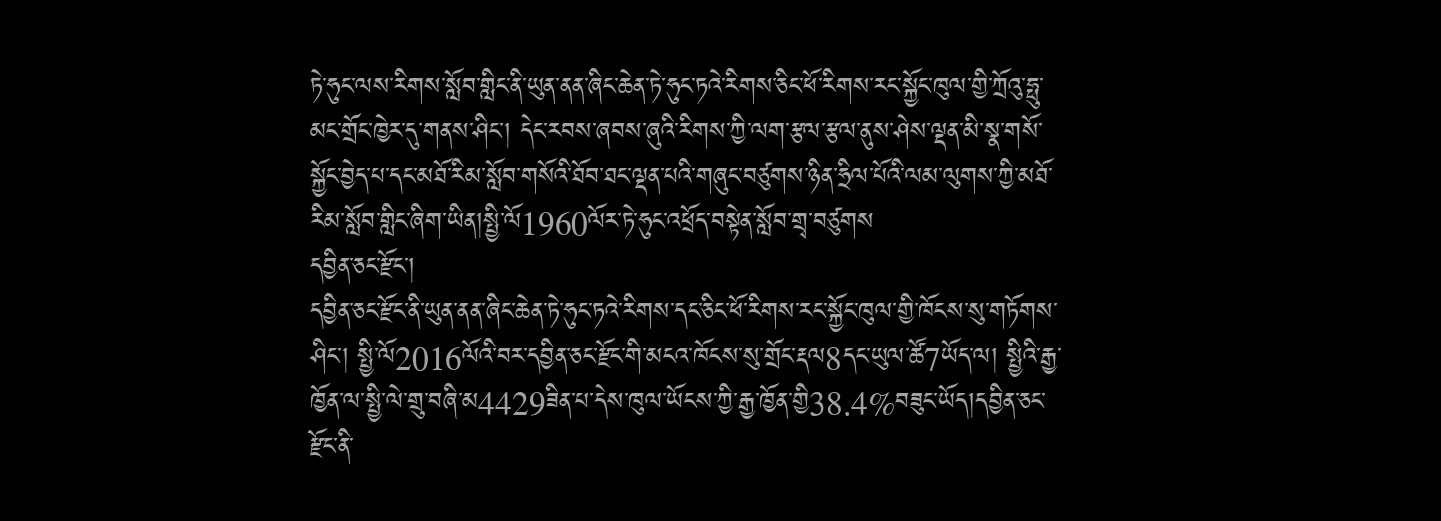ཏེ་ཧུང་ལས་རིགས་སློབ་གླིང་ནི་ཡུན་ནན་ཞིང་ཆེན་ཏེ་ཧུང་ཏའེ་རིགས་ཅིང་ཕོ་རིགས་རང་སྐྱོང་ཁུལ་གྱི་ཀྲོའུ་ཧྥུ་མང་གྲོང་ཁྱེར་དུ་གནས་ཤིང་། དེང་རབས་ཞབས་ཞུའི་རིགས་ཀྱི་ལག་རྩལ་རྩལ་ནུས་ཤེས་ལྡན་མི་སྣ་གསོ་སྐྱོང་བྱེད་པ་དང་མཐོ་རིམ་སློབ་གསོའི་ཐོབ་ཐང་ལྡན་པའི་གཞུང་བཙུགས་ཉིན་ཧྲིལ་པོའི་ལམ་ལུགས་ཀྱི་མཐོ་རིམ་སློབ་གླིང་ཞིག་ཡིན།སྤྱི་ལོ1960ལོར་ཏེ་ཧུང་འཕྲོད་བསྟེན་སློབ་གྲྭ་བཙུགས
དབྱིན་ཅང་རྫོང་།
དབྱིན་ཅང་རྫོང་ནི་ཡུན་ནན་ཞིང་ཆེན་ཏེ་ཧུང་ཏའེ་རིགས་དང་ཅིང་ཕོ་རིགས་རང་སྐྱོང་ཁུལ་གྱི་ཁོངས་སུ་གཏོགས་ཤིང་། སྤྱི་ལོ2016ལོའི་བར་དབྱིན་ཅང་རྫོང་གི་མངའ་ཁོངས་སུ་གྲོང་རྡལ8དང་ཡུལ་ཚོ7ཡོད་ལ། སྤྱིའི་རྒྱ་ཁྱོན་ལ་སྤྱི་ལེ་གྲུ་བཞི་མ4429ཟིན་པ་དེས་ཁུལ་ཡོངས་ཀྱི་རྒྱ་ཁྱོན་གྱི38.4%བཟུང་ཡོད།དབྱིན་ཅང་རྫོང་ནི་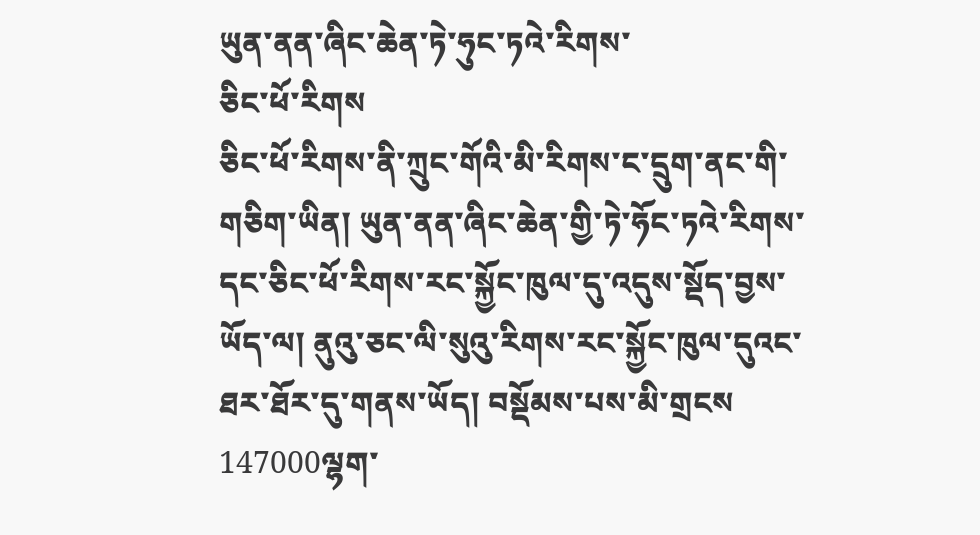ཡུན་ནན་ཞིང་ཆེན་ཏེ་ཧུང་ཏའེ་རིགས་
ཅིང་ཕོ་རིགས
ཅིང་ཕོ་རིགས་ནི་ཀྲུང་གོའི་མི་རིགས་ང་དྲུག་ནང་གི་གཅིག་ཡིན། ཡུན་ནན་ཞིང་ཆེན་གྱི་ཏེ་ཧོང་ཏའེ་རིགས་དང་ཅིང་ཕོ་རིགས་རང་སྐྱོང་ཁུལ་དུ་འདུས་སྡོད་བྱས་ཡོད་ལ། ནུའུ་ཅང་ལི་སུའུ་རིགས་རང་སྐྱོང་ཁུལ་དུའང་ཐར་ཐོར་དུ་གནས་ཡོད། བསྡོམས་པས་མི་གྲངས 147000ལྷག་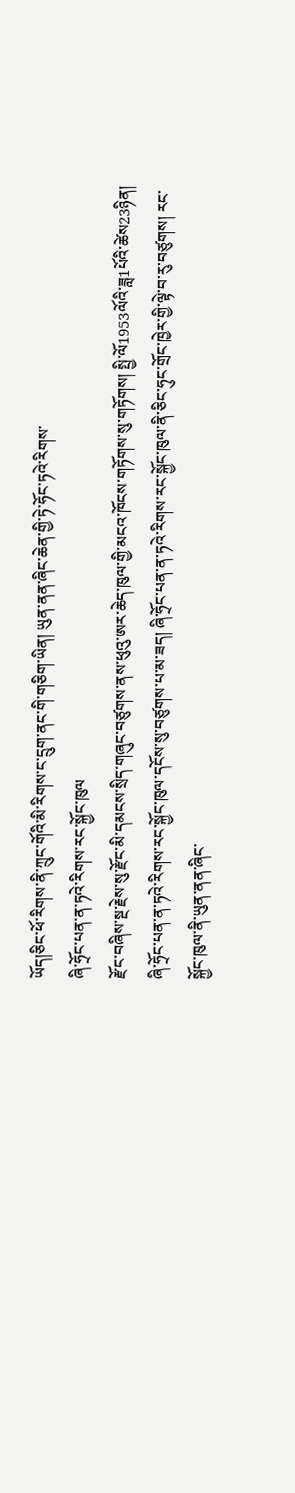ཡོད།ཅིང་ཕོ་རིགས་ནི་ཀྲུང་གོའི་མི་རིགས་ང་དྲུག་ནང་གི་གཅིག་ཡིན། ཡུན་ནན་ཞིང་ཆེན་གྱི་ཏེ་ཧོང་ཏའེ་རིགས་
ཞི་ཧྲོང་པན་ན་ཏའེ་རིགས་རང་སྐྱོང་ཁུལ
རྫོང་བཞིས་སྔ་རྗེས་སུ་རྫོང་མི་དམངས་སྲིད་གཞུང་བཙུགས་ནས་ཕུའུ་ཨར་ཆེད་ཁུལ་གྱི་མངའ་ཁོངས་གཏོགས་སུ་གཏོགས། སྤྱི་ལོ1953ལོའི་ཟླ1པོའི་ཚེས23ཉིན། ཞི་ཧྲོང་པན་ན་ཏའེ་རིགས་རང་སྐྱོང་ཁུལ་དངོས་སུ་བཙུགས་པ་མ་ཟད། ཞི་ཧྲོང་པན་ན་ཏའེ་རིགས་རང་སྐྱོང་ཁུལ་ནི་ཅིང་ཧུང་གྲོང་ཁྱེར་གྱི་ལྟེ་བ་རུ་བཙུགས། རང་སྐྱོང་ཁུལ་ནི་ཡུན་ནན་ཞིང་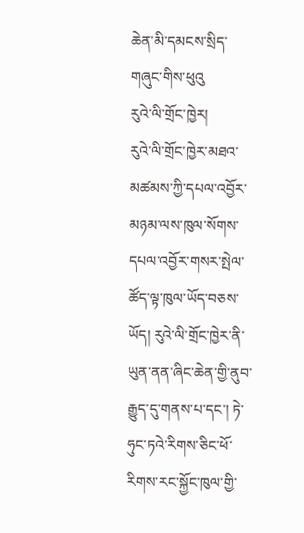ཆེན་མི་དམངས་སྲིད་གཞུང་གིས་ཕུའུ
རུའེ་ལི་གྲོང་ཁྱེར།
རུའེ་ལི་གྲོང་ཁྱེར་མཐའ་མཚམས་ཀྱི་དཔལ་འབྱོར་མཉམ་ལས་ཁུལ་སོགས་དཔལ་འབྱོར་གསར་སྤེལ་ཚོད་ལྟ་ཁུལ་ཡོད་བཅས་ཡོད། རུའེ་ལི་གྲོང་ཁྱེར་ནི་ཡུན་ནན་ཞིང་ཆེན་གྱི་ནུབ་རྒྱུད་དུ་གནས་པ་དང་། ཏེ་ཧུང་ཏའེ་རིགས་ཅིང་ཕོ་རིགས་རང་སྐྱོང་ཁུལ་གྱི་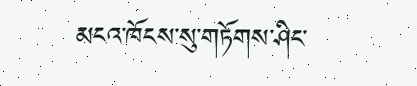མངའ་ཁོངས་སུ་གཏོགས་ཤིང་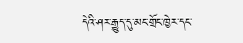དེའི་ཤར་རྒྱུད་དུ་མང་གྲོང་ཁྱེར་དང་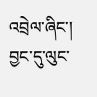འབྲེལ་ཞིང་། བྱང་དུ་ལུང་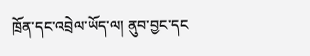ཁྲོན་དང་འབྲེལ་ཡོད་ལ། ནུབ་བྱང་དང